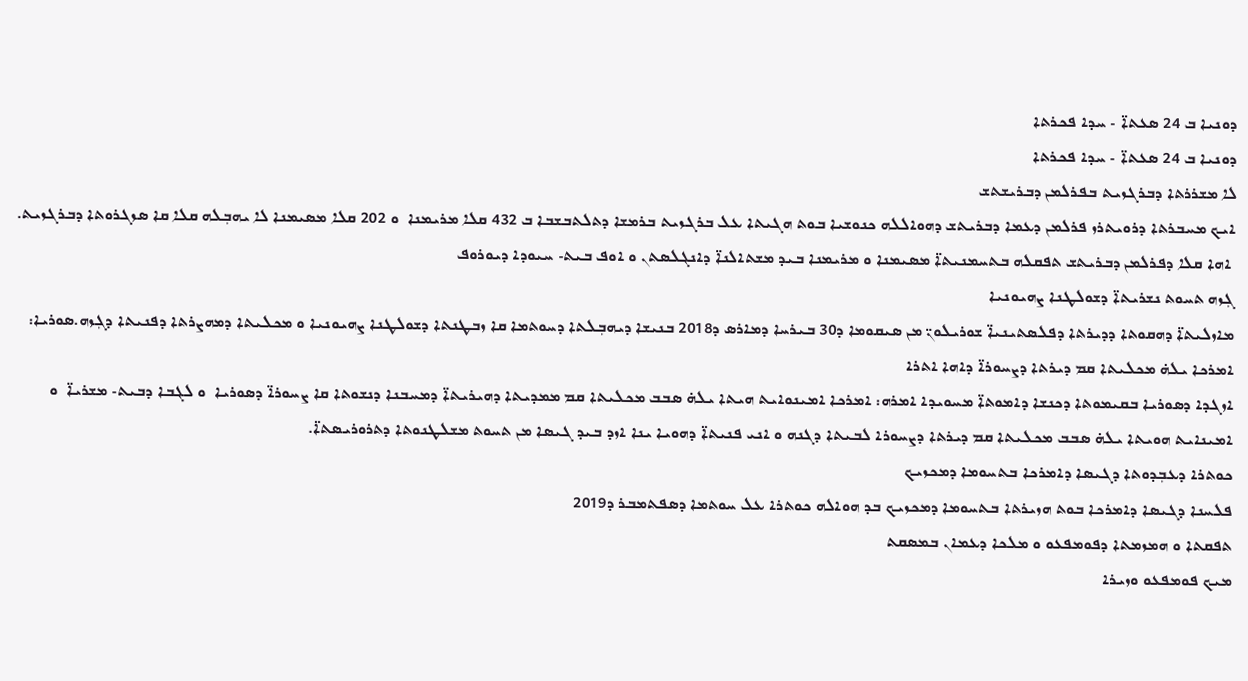ܕܘܢܝܐ ܒ 24 ܣܥܬܐ̈ - ܚܕܐ ܦܟܪܬܐ
ܕܘܢܝܐ ܒ 24 ܣܥܬܐ̈ - ܚܕܐ ܦܟܪܬܐ
ܠܐ ܡܫܪܪܬܐ ܕܒܪܓܙܝܬ ܒܦܪܠܡܢ ܕܒܪܝܫܬܫ
ܐܝܟ ܡܚܒܪܬܐ ܕܪܘܝܬܪܙ ܦܪܠܡܢ ܕܥܡܐ ܕܒܪܝܬܫ ܕܗܘܐܠܠܗ ܟܢܘܫܝܐ ܒܘܬ ܗܓܝܬܐ ܥܠ ܒܪܓܙܝܬ ܒܪܡܫܐ ܕܬܠܬܒܫܒܐ ܒ 432 ܩܠܐ ܡܪܝܡܢܐ  ܘ 202 ܩܠܐ ܡܣܝܡܢܐ ܠܐ ܝܗܒܼܠܗ ܩܠܐ ܩܐ ܣܙܓܪܘܬܐ ܕܒܪܓܙܝܬ.
 ܐܗܐ ܩܠܐ ܕܦܪܠܡܢ ܕܒܪܝܬܫ ܬܦܩܠܗ ܒܬܚܡܢܝܬܐ̈ ܡܣܝܡܢܐ ܘ ܡܪܝܡܢܐ ܒܝܕ ܡܫܬܐܠܢܐ̈ ܕܐܢܓܠܣܬܢ ܘ ܐܘܦ ܒܝܬ- ܚܝܘܕܐ ܕܝܘܪܘܦ
ܓܼܙܗ ܬܚܘܬ ܢܫܪܝܬܐ̈ ܕܫܘܠܛܢܐ ܨܗܝܘܢܝܐ
ܡܐܙܠܝܬܐ̈ ܕܗܩܘܬܐ ܕܕܝܪܬܐ ܕܦܠܣܬܝܢܝܐ̈ ܫܘܪܝܠܘܢ̈ ܡܢ ܣܝܩܘܡܐ ܕ30 ܒܝܪܚܐ ܕܡܐܪܣ ܕ2018 ܒܢܝܫܐ ܕܝܗܒܼܠܬܐ ܕܚܘܬܡܐ ܩܐ ܙܒܛܢܬܐ ܕܫܘܠܛܢܐ ܨܗܝܘܢܝܐ ܘ ܡܟܠܝܬܐ ܕܡܗܨܪܬܐ ܕܦܢܝܬܐ ܕܓܼܙܗ.ܣܘܪܝܐ: ܐܡܪܟܐ ܝܠܗ̇ ܡܟܠܝܬܐ ܩܡ ܕܝܪܬܐ ܕܨܚܘܪܐ̈ ܕܐܗܐ ܐܬܪܐ
ܐܙܓܕܐ ܕܣܘܪܝܐ ܒܩܝܡܘܬܐ ܕܟܢܫܐ ܕܐܡܘܬܐ̈ ܡܚܘܝܕܐ ܐܡܪܗ: ܐܡܪܟܐ ܐܡܝܢܘܐܝܬ ܗܝܬܐ ܝܠܗ̇ ܣܒܒ ܡܟܠܝܬܐ ܩܡ ܡܡܕܝܬܐ ܕܗܝܪܝܬܐ̈ ܕܡܚܒܢܐ ܕܢܫܘܬܐ ܩܐ ܨܚܘܪܐ̈ ܕܣܘܪܝܐ  ܘ ܠܓܒܐ ܕܒܝܬ- ܡܫܪܝܐ̈  ܘ ܐܡܝܢܐܝܬ ܗܘܝܬܐ ܝܠܗ̇ ܣܒܒ ܡܟܠܝܬܐ ܩܡ ܕܝܪܬܐ ܕܨܚܘܪܐ ܠܒܝܬܐ ܕܓܢܗ ܘ ܐܢܝ ܦܢܝܬܐ̈ ܕܗܘܝܐ ܝܢܐ ܐܙܕ ܒܝܕ ܓܝܣܐ ܡܢ ܬܚܘܬ ܡܫܠܛܢܘܬܐ ܕܬܪܘܪܝܣܬܐ̈.
ܟܘܬܪܐ ܕܥܒܼܕܘܬܐ ܕܓܝܣܐ ܕܐܡܪܟܐ ܒܬܚܘܡܐ ܕܡܟܙܝܟ
ܦܠܚܢܐ ܕܓܝܣܐ ܕܐܡܪܟܐ ܒܘܬ ܗܙܝܪܬܐ ܒܬܚܘܡܐ ܕܡܟܙܝܟ ܒܕ ܗܘܐܠܗ ܟܘܬܪܐ ܥܠ ܚܘܬܡܐ ܕܣܦܬܡܒܪ ܕ2019
ܬܦܩܬܐ ܘ ܗܡܙܡܬܐ ܕܦܘܡܦܥܘ ܘ ܡܠܟܐ ܕܥܡܐܢ ܒܡܣܩܬ
ܡܝܟ ܦܘܡܦܥܘ ܘܙܝܪܐ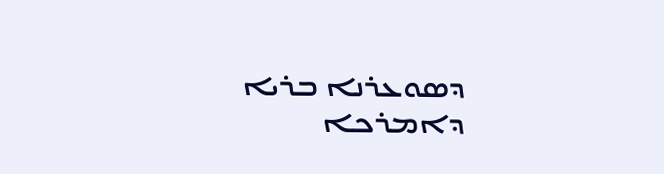ܕܣܘܥܪܢܐ ܒܪܝܐ ܕܐܡܪܟܐ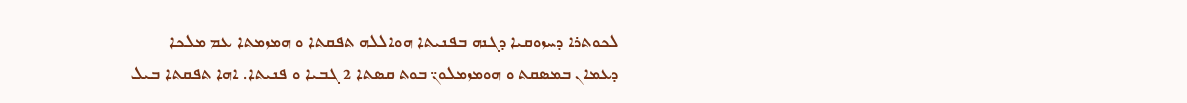ܠܟܘܬܪܐ ܕܚܙܘܩܝܐ ܕܓܢܗ ܒܦܢܝܬܐ ܗܘܐܠܠܗ ܬܦܩܬܐ ܘ ܗܡܙܡܬܐ ܥܡ ܡܠܟܐ ܕܥܡܐܢ ܒܡܣܩܬ ܘ ܗܘܡܙܡܠܘܢ̈ ܒܘܬ ܩܣܬܐ 2 ܓܒܝܐ ܘ ܦܢܝܬܐ. ܐܗܐ ܬܦܩܬܐ ܒܝܠ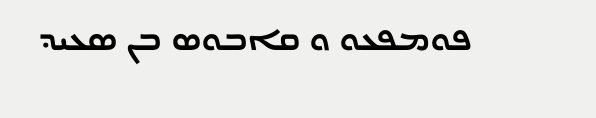ܦܘܡܦܥܘ ܘ ܩܐܒܘܣ ܒܢ ܣܥܝܕ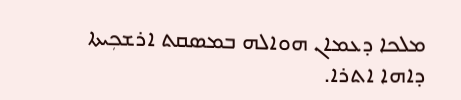ܡܠܟܐ ܕܥܡܐܢ ܗܘܐܠܗ ܒܡܣܩܬ ܐܪܫܟܼܝܬܐ ܕܐܗܐ ܐܬܪܐ.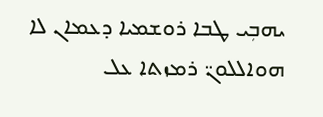ܝܗܒܼܝ ܛܒܐ ܪܘܫܡܝܐ ܕܥܡܐܢ ܠܐ ܗܘܐܠܠܘܢ̈ ܪܡܙܬܐ ܥܠ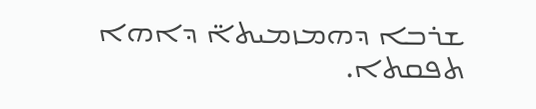ܫܪܒܐ ܕܗܡܙܡܝܬܐ̈ ܕܐܗܐ ܬܦܩܬܐ.